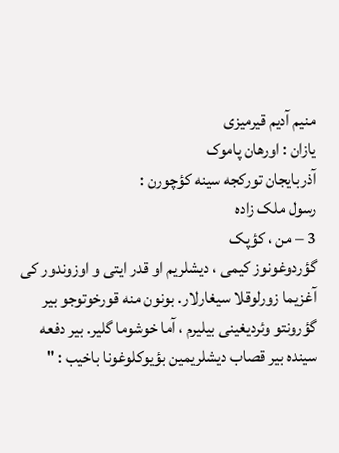منیم آدیم قیرمیزی
یازان : اورهان پاموک
آذربایجان تورکجه سینه کؤچورن :
رسول ملک زاده
3 – من ، کؤپک
گؤردوغونوز کیمی ، دیشلریم او قدر ایتی و اوزوندور کی آغزیما زورلوقلا سیغارلار. بونون منه قورخوتوجو بیر گؤرونتو وئردیغینی بیلیرم ، آما خوشوما گلیر. بیر دفعه سینده بیر قصاب دیشلریمین بؤیوکلوغونا باخیب : "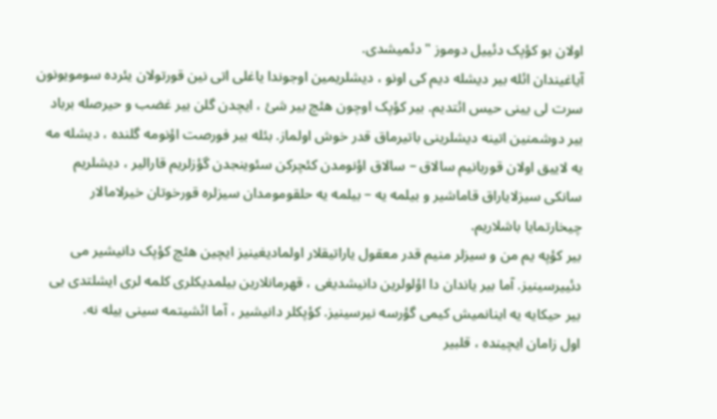اولان بو کؤپک دئییل دوموز " دئمیشدی.
آیاغیندان ائله بیر دیشله دیم کی اونو ، دیشلریمین اوجوندا یاغلی اتی نین قورتولان یئرده سومویونون سرت لی یینی حیس ائتدیم. بیر کؤپک اوچون هئچ بیر شئ ، ایچدن گلن بیر غضب و حیرصله برباد بیر دوشمنین اتینه دیشلرینی باتیرماق قدر خوش اولماز. بئله بیر فورصت اؤنومه گلنده ، دیشله مه یه لاییق اولان قوربانیم سالاق – سالاق اؤنومدن کئچرکن سئوینجدن گؤزلریم قارالیر ، دیشلریم سانکی سیزلایاراق قاماشیر و بیلمه یه – بیلمه یه حلقومومدان سیزلره قورخوتان خیرلامالار چیخارتمایا باشلاریم.
بیر کؤپه یم من و سیزلر منیم قدر معقول یاراتیقلار اولمادیغینیز ایچین هئچ کؤپک دانیشیر می دئییرسینیز. آما بیر یاندان دا اؤلولرین دانیشدیغی ، قهرمانلارین بیلمدیکلری کلمه لری ایشلتدی یی بیر حیکایه یه اینانمیش کیمی گؤرسه نیرسینیز. کؤپکلر دانیشیر ، آما ائشیتمه سینی بیله نه.
اول زامان ایچینده ، قلبیر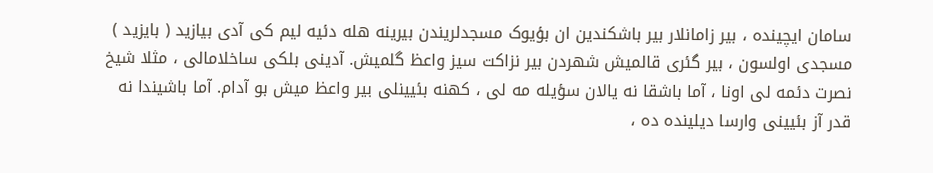سامان ایچینده ، بیر زامانلار بیر باشکندین ان بؤیوک مسجدلریندن بیرینه هله دئیه لیم کی آدی بیازید ( بایزید ) مسجدی اولسون ، بیر گئری قالمیش شهردن بیر نزاکت سیز واعظ گلمیش. آدینی بلکی ساخلامالی ، مثلا شیخ نصرت دئمه لی اونا ، آما باشقا نه یالان سؤیله مه لی ، کهنه بئیینلی بیر واعظ میش بو آدام. آما باشیندا نه قدر آز بئیینی وارسا دیلینده ده ،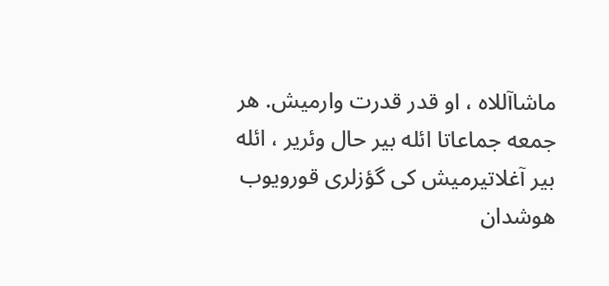ماشاآللاه ، او قدر قدرت وارمیش. هر جمعه جماعاتا ائله بیر حال وئریر ، ائله بیر آغلاتیرمیش کی گؤزلری قورویوب هوشدان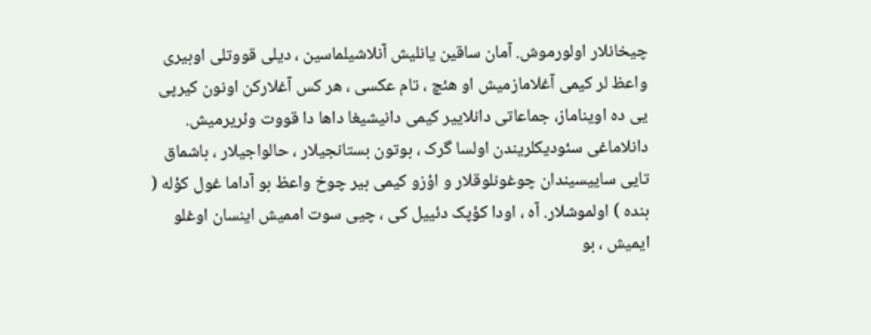چیخانلار اولورموش. آمان ساقین یانلیش آنلاشیلماسین ، دیلی قووتلی اوبیری واعظ لر کیمی آغلامازمیش او هئچ ، تام عکسی ، هر کس آغلارکن اونون کیرپی یی ده اویناماز، جماعاتی دانلاییر کیمی دانیشیغا داها دا قووت وئریرمیش. دانلاماغی سئودیکلریندن اولسا گرک ، بوتون بستانجیلار ، حالواجیلار ، باشماق تایی ساییسیندان چوغونلوقلار و اؤزو کیمی بیر چوخ واعظ بو آداما غول کؤله ( بنده ) اولموشلار. آه ، اودا کؤپک دئییل کی ، چیی سوت اممیش اینسان اوغلو ایمیش ، بو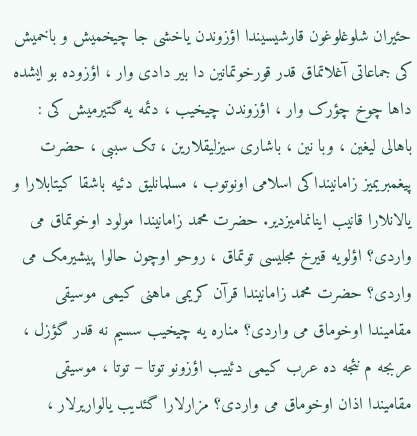حئیران شلوغلوغون قارشیسیندا اؤزوندن یاخشی جا چیخمیش و باخمیش کی جماعاتی آغلاتماق قدر قورخوتمانین دا بیر دادی وار ، اؤزوده بو ایشده داها چوخ چؤرک وار ، اؤزوندن چیخیب ، دئمه یه گتیرمیش کی :
باهالی لیغین ، وبا نین ، باشاری سیزلیقلارین ، تک سببی ، حضرت پیغمبریمیز زامانینداکی اسلامی اونوتوب ، مسلمانلیق دئیه باشقا کیتابلارا و یالانلارا قانیب اینانمامیزدیر. حضرت محمد زامانیندا مولود اوخوتماق می واردی؟ اؤلویه قیرخ مجلیسی توتماق ، روحو اوچون حالوا پیشیرمک می واردی؟ حضرت محمد زامانیندا قرآن کریمی ماهنی کیمی موسیقی مقامیندا اوخوماق می واردی؟ مناره یه چیخیب سسیم نه قدر گؤزل ، عربجه م نئجه ده عرب کیمی دئییب اؤزونو توتا – توتا ، موسیقی مقامیندا اذان اوخوماق می واردی؟ مزارلارا گئدیب یالواریرلار ،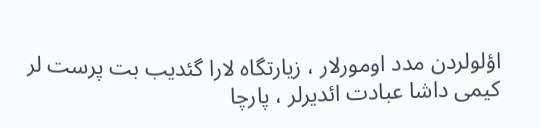اؤلولردن مدد اومورلار ، زیارتگاه لارا گئدیب بت پرست لر کیمی داشا عبادت ائدیرلر ، پارچا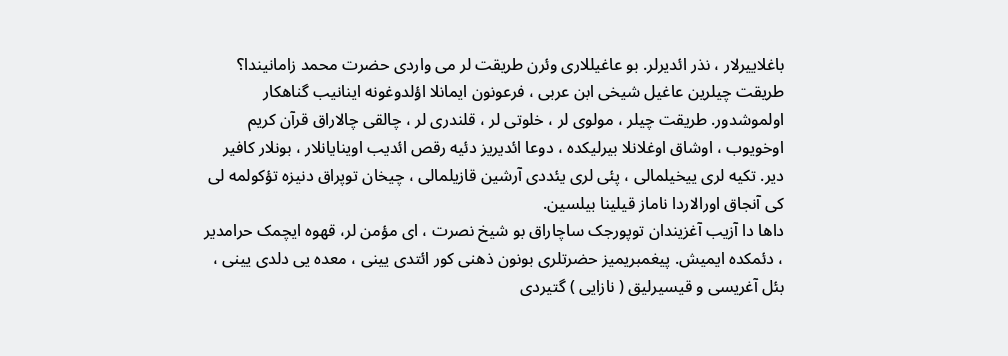باغلاییرلار ، نذر ائدیرلر. بو عاغیللاری وئرن طریقت لر می واردی حضرت محمد زامانیندا؟ طریقت چیلرین عاغیل شیخی ابن عربی ، فرعونون ایمانلا اؤلدوغونه اینانیب گناهکار اولموشدور. طریقت چیلر ، مولوی لر ، خلوتی لر ، قلندری لر ، چالقی چالاراق قرآن کریم اوخویوب ، اوشاق اوغلانلا بیرلیکده ، دوعا ائدیریز دئیه رقص ائدیب اوینایانلار ، بونلار کافیر دیر. تکیه لری ییخیلمالی ، پئی لری یئددی آرشین قازیلمالی ، چیخان توپراق دنیزه تؤکولمه لی کی آنجاق اورالاردا ناماز قیلینا بیلسین.
داها دا آزیب آغزیندان توپورجک ساچاراق بو شیخ نصرت ، ای مؤمن لر، قهوه ایچمک حرامدیر ، دئمکده ایمیش. پیغمبریمیز حضرتلری بونون ذهنی کور ائتدی یینی ، معده یی دلدی یینی ، بئل آغریسی و قیسیرلیق ( نازایی ) گتیردی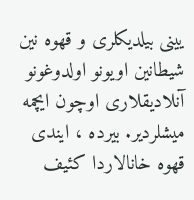یینی بیلدیکلری و قهوه نین شیطانین اویونو اولدوغونو آنلادیقلاری اوچون ایچمه میشلردیر. بیرده ، ایندی قهوه خانالاردا کئیف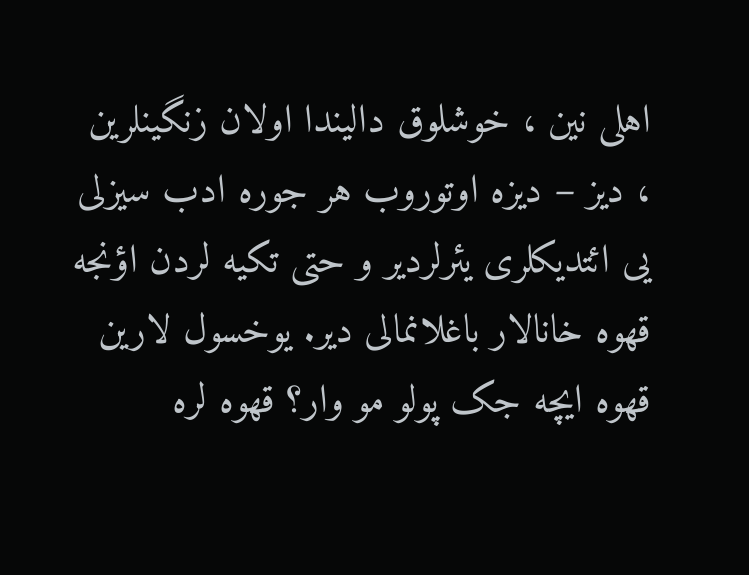اهلی نین ، خوشلوق دالیندا اولان زنگینلرین ، دیز – دیزه اوتوروب هر جوره ادب سیزلی یی ائتدیکلری یئرلردیر و حتی تکیه لردن اؤنجه قهوه خانالار باغلانمالی دیر. یوخسول لارین قهوه ایچه جک پولو مو وار؟ قهوه لره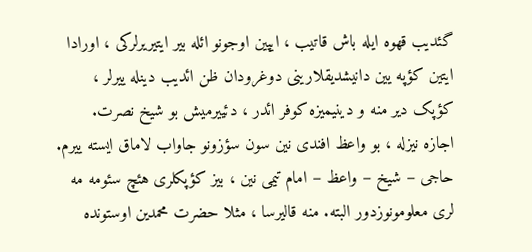گئدیب قهوه ایله باش قاتیب ، ایپین اوجونو ائله بیر ایتیریرلرکی ، اورادا ایتین کؤپه یین دانیشدیقلارینی دوغرودان ظن ائدیب دینله ییرلر ، کؤپک دیر منه و دینیمیزه کوفر ائدر ، دئییرمیش بو شیخ نصرت.
اجازه نیزله ، بو واعظ افندی نین سون سؤزونو جاواب لاماق ایسته ییرم. حاجی – شیخ – واعظ – امام تیمی نین ، بیز کؤپکلری هئچ سئومه مه لری معلومونوزدور البته. منه قالیرسا ، مثلا حضرت محمدین اوستونده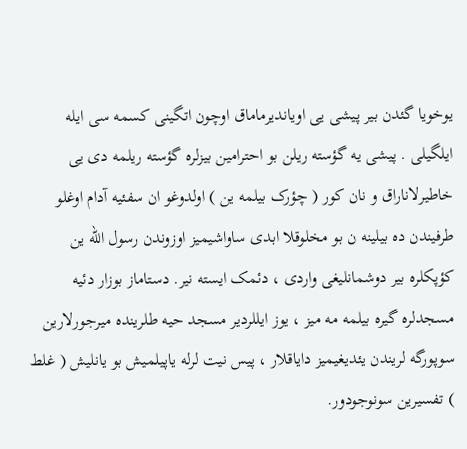یوخویا گئدن بیر پیشی یی اویاندیرماماق اوچون اتگینی کسمه سی ایله ایلگیلی . پیشی یه گؤسته ریلن بو احترامین بیزلره گؤسته ریلمه دی یی خاطیرلاناراق و نان کور ( چؤرک بیلمه ین ) اولدوغو ان سفئیه آدام اوغلو طرفیندن ده بیلینه ن بو مخلوقلا ابدی ساواشیمیز اوزوندن رسول الله ین کؤپکلره بیر دوشمانلیغی واردی ، دئمک ایسته نیر. دستاماز بوزار دئیه مسجدلره گیره بیلمه مه میز ، یوز ایللردیر مسجد حیه طلرینده میرجورلارین سوپورگه لریندن یئدیغیمیز دایاقلار ، پیس نیت لرله یاپیلمیش بو یانلیش ( غلط ) تفسیرین سونوجودور.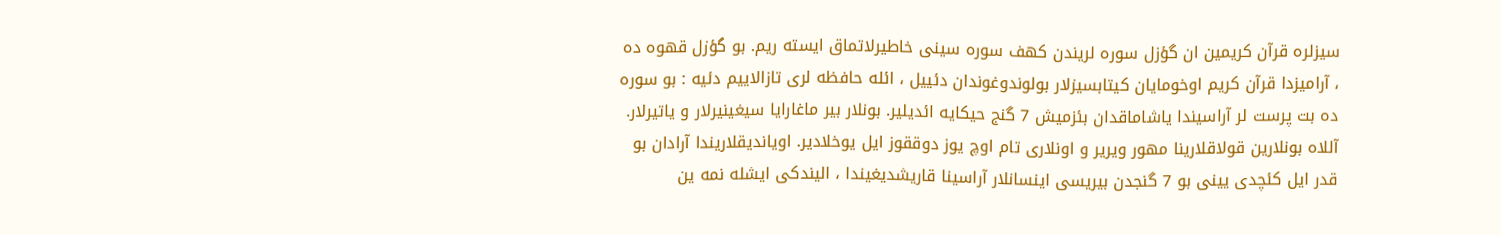سیزلره قرآن کریمین ان گؤزل سوره لریندن کهف سوره سینی خاطیرلاتماق ایسته ریم. بو گؤزل قهوه ده ، آرامیزدا قرآن کریم اوخومایان کیتابسیزلار بولوندوغوندان دئییل ، ائله حافظه لری تازالاییم دئیه : بو سوره ده بت پرست لر آراسیندا یاشاماقدان بئزمیش 7 گنج حیکایه ائدیلیر. بونلار بیر ماغارایا سیغینیرلار و یاتیرلار. آللاه بونلارین قولاقلارینا مهور ویریر و اونلاری تام اوچ یوز دوققوز ایل یوخلادیر. اویاندیقلاریندا آرادان بو قدر ایل کئچدی یینی بو 7 گنجدن بیریسی اینسانلار آراسینا قاریشدیغیندا ، الیندکی ایشله نمه ین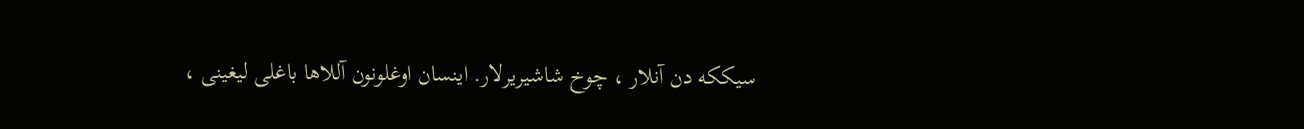سیککه دن آنلار ، چوخ شاشیریرلار. اینسان اوغلونون آللاها باغلی لیغینی ،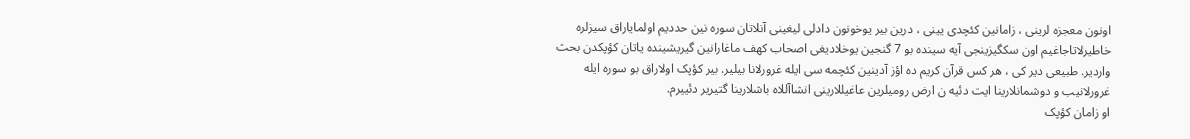اونون معجزه لرینی ، زامانین کئچدی یینی ، درین بیر یوخونون دادلی لیغینی آنلاتان سوره نین حددیم اولمایاراق سیزلره خاطیرلاتاجاغیم اون سکگیزینجی آیه سینده بو 7 گنجین یوخلادیغی اصحاب کهف ماغارانین گیریشینده یاتان کؤپکدن بحث واردیر. طبیعی دیر کی ، هر کس قرآن کریم ده اؤز آدینین کئچمه سی ایله غرورلانا بیلیر. بیر کؤپک اولاراق بو سوره ایله غرورلانیب و دوشمانلارینا ایت دئیه ن ارض رومیلرین عاغیللارینی انشاآللاه باشلارینا گتیریر دئییرم.
او زامان کؤپک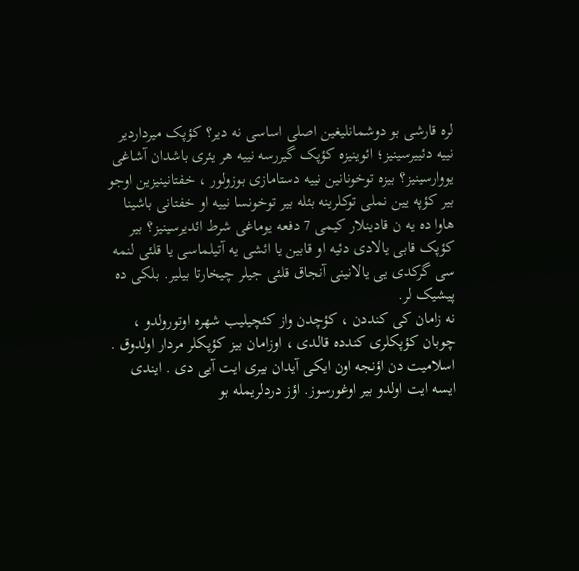لره قارشی بو دوشمانلیغین اصلی اساسی نه دیر؟ کؤپک میرداردیر نییه دئییرسینیز؛ ائوینیزه کؤپک گیررسه نییه هر یئری باشدان آشاغی یووارسینیز؟ بیزه توخونانین نییه دستامازی بوزولور ، خفتانینیزین اوجو بیر کؤپه یین نملی توکلرینه بئله بیر توخونسا نییه او خفتانی باشینا هاوا ده یه ن قادینلار کیمی 7 دفعه یوماغی شرط ائدیرسینیز؟ بیر کؤپک قابی یالادی دئیه او قابین یا ائشی یه آتیلماسی یا قلئی لنمه سی گرکدی یی یالانینی آنجاق قلئی جیلر چیخارتا بیلیر. بلکی ده پیشیک لر.
نه زامان کی کنددن ، کؤچدن واز کئچیلیب شهره اوتورولدو ، چوبان کؤپکلری کندده قالدی ، اوزامان بیز کؤپکلر مردار اولدوق . اسلامیت دن اؤنجه اون ایکی آیدان بیری ایت آیی دی . ایندی ایسه ایت اولدو بیر اوغورسوز. اؤز دردلریمله بو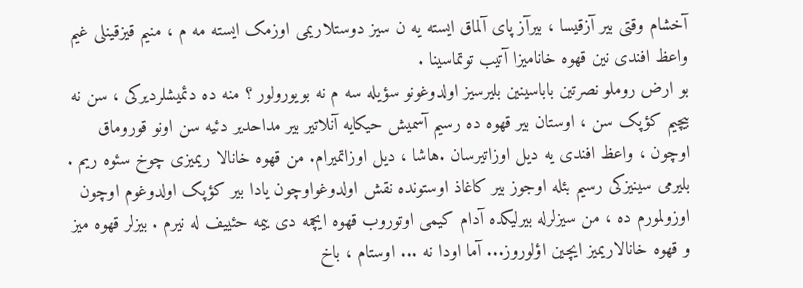آخشام وقتی بیر آزقیسا ، بیرآز پای آلماق ایسته یه ن سیز دوستلاریمی اوزمک ایسته مه م ، منیم قیزقینلی غیم واعظ افندی نین قهوه خانامیزا آتیب توتماسینا .
بو ارض روملو نصرتین باباسینین بلیرسیز اولدوغونو سؤیله سه م نه بویورولور ؟ منه ده دئمیشلردیرکی ، سن نه بیچیم کؤپک سن ، اوستان بیر قهوه ده رسیم آسمیش حیکایه آنلاتیر بیر مداحدیر دئیه سن اونو قوروماق اوچون ، واعظ افندی یه دیل اوزاتیرسان .هاشا ، دیل اوزاتمیرام. من قهوه خانالا ریمیزی چوخ سئوه ریم . بلیرمی سینیزکی رسیم بئله اوجوز بیر کاغاذ اوستونده نقش اولدوغواوچون یادا بیر کؤپک اولدوغوم اوچون اوزولمورم ده ، من سیزلرله بیرلیکده آدام کیمی اوتوروب قهوه ایچمه دی ییمه حئییف له نیرم . بیزلر قهوه میز و قهوه خانالاریمیز ایچین اؤلوروز... آما اودا نه ... اوستام ، باخ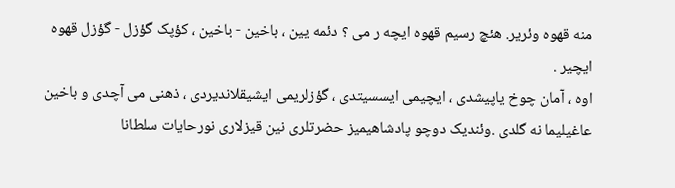منه قهوه وئریر. هئچ رسیم قهوه ایچه ر می ؟ دئمه یین ، باخین - باخین ، کؤپک گؤزل - گؤزل قهوه ایچیر .
اوه ، آمان چوخ یاپیشدی ، ایچیمی ایسسیتدی ، گؤزلریمی ایشیقلاندیردی ، ذهنی می آچدی و باخین عاغیلیما نه گلدی .وئندیک دوچو پادشاهیمیز حضرتلری نین قیزلاری نورحایات سلطانا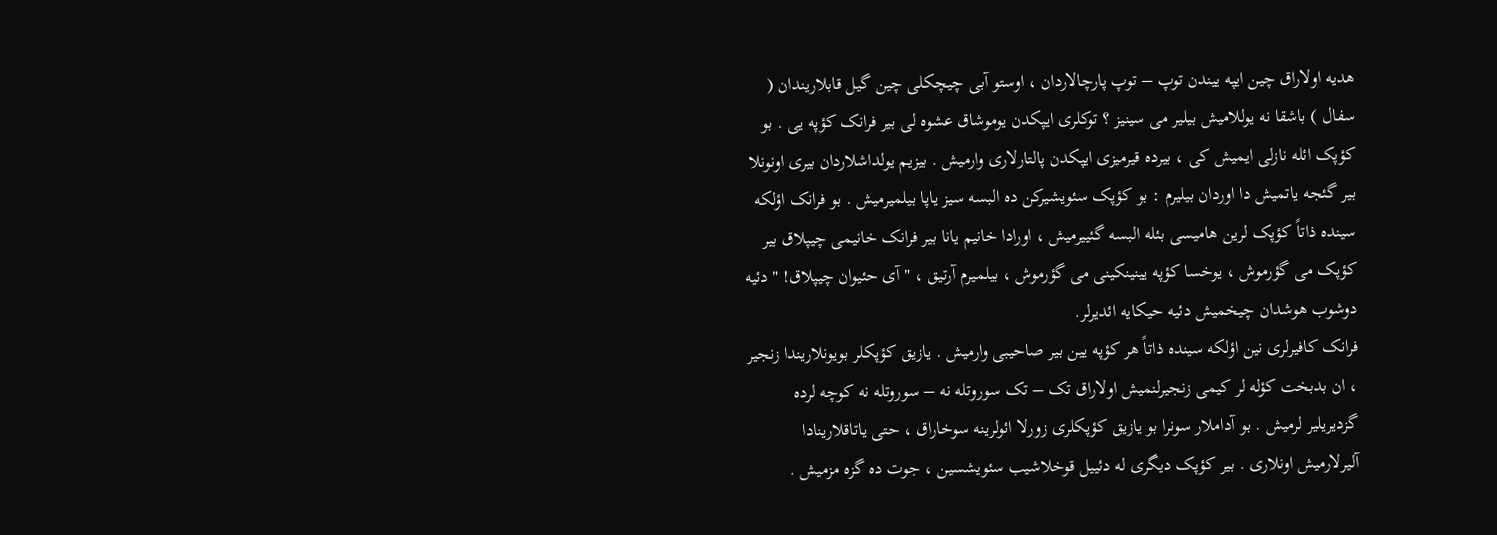هدیه اولاراق چین ایپه ییندن توپ – توپ پارچالاردان ، اوستو آبی چیچکلی چین گیل قابلاریندان ( سفال ) باشقا نه یوللامیش بیلیر می سینیز ؟ توکلری ایپکدن یوموشاق عشوه لی بیر فرانک کؤپه یی . بو کؤپک ائله نازلی ایمیش کی ، بیرده قیرمیزی ایپکدن پالتارلاری وارمیش . بیزیم یولداشلاردان بیری اونونلا بیر گئجه یاتمیش دا اوردان بیلیرم : بو کؤپک سئویشیرکن ده البسه سیز یاپا بیلمیرمیش . بو فرانک اؤلکه سینده ذاتاً کؤپک لرین هامیسی بئله البسه گئییرمیش ، اورادا خانیم یانا بیر فرانک خانیمی چیپلاق بیر کؤپک می گؤرموش ، یوخسا کؤپه یینینکینی می گؤرموش ، بیلمیرم آرتیق ، " آی حئیوان چیپلاق! " دئیه دوشوب هوشدان چیخمیش دئیه حیکایه ائدیرلر.
فرانک کافیرلری نین اؤلکه سینده ذاتاً هر کؤپه یین بیر صاحیبی وارمیش . یازیق کؤپکلر بویونلاریندا زنجیر ، ان بدبخت کؤله لر کیمی زنجیرلنمیش اولاراق تک – تک سوروتله نه – سوروتله نه کوچه لرده گزدیریلیر لرمیش . بو آداملار سونرا بو یازیق کؤپکلری زورلا ائولرینه سوخاراق ، حتی یاتاقلارینادا آلیرلارمیش اونلاری . بیر کؤپک دیگری له دئییل قوخلاشیب سئویشسین ، جوت ده گزه مزمیش .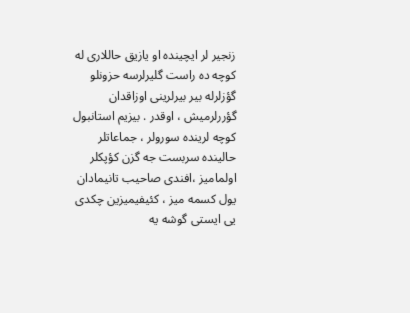زنجیر لر ایچینده او یازیق حاللاری له کوچه ده راست گلیرلرسه حزونلو گؤزلرله بیر بیرلرینی اوزاقدان گؤررلرمیش ، اوقدر . بیزیم استانبول کوچه لرینده سورولر ، جماعاتلر حالینده سربست جه گزن کؤپکلر اولمامیز ،افندی صاحیب تانیمادان یول کسمه میز ، کئیفیمیزین چکدی یی ایستی گوشه یه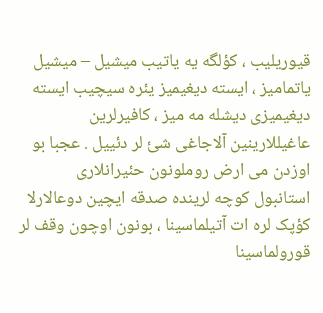قیوریلیب ، کؤلگه یه یاتیب میشیل – میشیل یاتمامیز ، ایسته دیغیمیز یئره سیچیب ایسته دیغیمیزی دیشله مه میز ، کافیرلرین عاغیللارینین آلاجاغی شئ لر دئییل . عجبا بو اوزدن می ارض روملونون حئیرانلاری استانبول کوچه لرینده صدقه ایچین دوعالارلا کؤپک لره ات آتیلماسینا ، بونون اوچون وقف لر قورولماسینا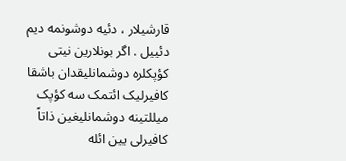قارشیلار ، دئیه دوشونمه دیم دئییل . اگر بونلارین نیتی کؤپکلره دوشمانلیقدان باشقا کافیرلیک ائتمک سه کؤپک میللتینه دوشمانلیغین ذاتاً کافیرلی یین ائله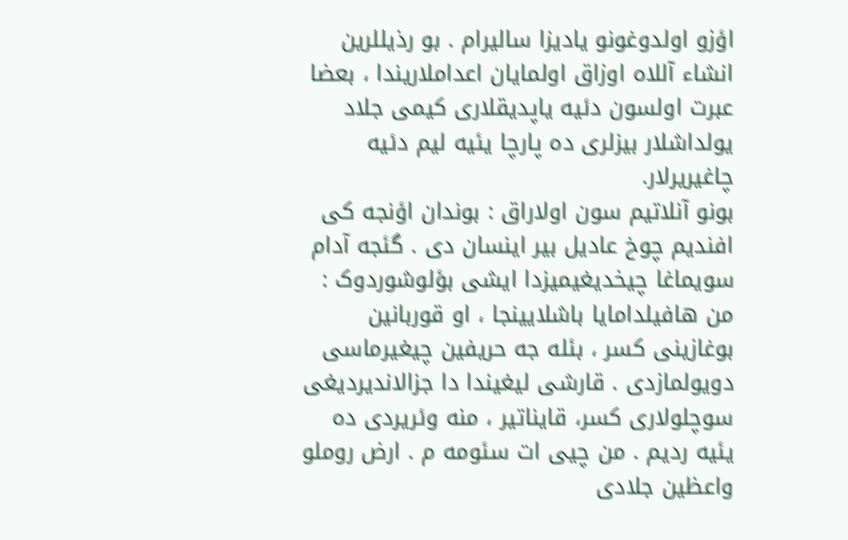اؤزو اولدوغونو یادیزا سالیرام . بو رذیللرین انشاء آللاه اوزاق اولمایان اعداملاریندا ، بعضا عبرت اولسون دئیه یاپدیقلاری کیمی جلاد یولداشلار بیزلری ده پارچا یئیه لیم دئیه چاغیریرلار.
بونو آنلاتیم سون اولاراق : بوندان اؤنجه کی افندیم چوخ عادیل بیر اینسان دی . گئجه آدام سویماغا چیخدیغیمیزدا ایشی بؤلوشوردوک : من هافیلدامایا باشلایینجا ، او قوربانین بوغازینی کسر ، بئله جه حریفین چیغیرماسی دویولمازدی . قارشی لیغیندا دا جزالاندیردیغی سوچلولاری کسر، قایناتیر ، منه وئریردی ده یئیه ردیم . من چیی ات سئومه م . ارض روملو واعظین جلادی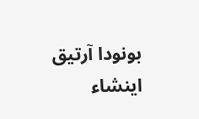بونودا آرتیق اینشاء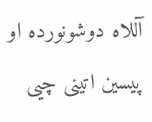آللاه دوشونورده او پیسین اتینی چیی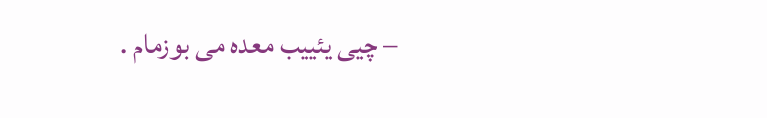– چیی یئییب معده می بوزمام .